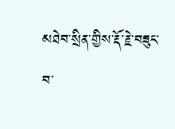མཐེབ་སྲིན་གྱིས་རྡོ་རྗེ་བཟུང་བ་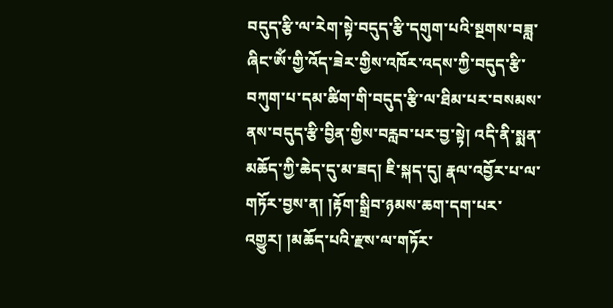བདུད་རྩི་ལ་རེག་སྟེ་བདུད་རྩི་དགུག་པའི་སྔགས་བཟླ་ཞིང་ༀ་གྱི་འོད་ཟེར་གྱིས་འཁོར་འདས་ཀྱི་བདུད་རྩི་བཀུག་པ་དམ་ཚིག་གི་བདུད་རྩི་ལ་ཐིམ་པར་བསམས་ནས་བདུད་རྩི་བྱིན་གྱིས་བརླབ་པར་བྱ་སྟེ། འདི་ནི་སྨན་མཆོད་ཀྱི་ཆེད་དུ་མ་ཟད། ཇི་སྐད་དུ། རྣལ་འབྱོར་པ་ལ་གཏོར་བྱས་ན། །རྟོག་སྒྲིབ་ཉམས་ཆག་དག་པར་འགྱུར། །མཆོད་པའི་རྫས་ལ་གཏོར་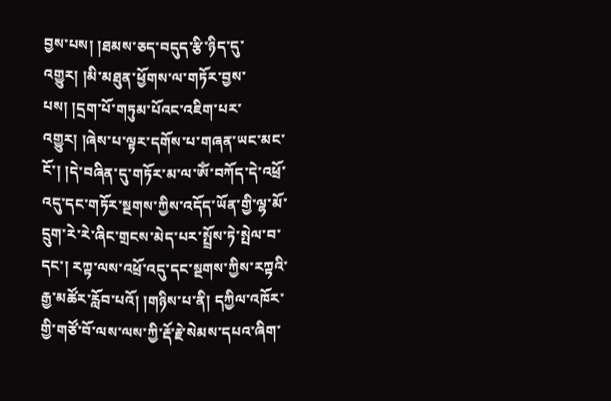བྱས་པས། །ཐམས་ཅད་བདུད་རྩི་ཉིད་དུ་འགྱུར། །མི་མཐུན་ཕྱོགས་ལ་གཏོར་བྱས་པས། །དྲག་པོ་གཏུམ་པོའང་འཇིག་པར་འགྱུར། །ཞེས་པ་ལྟར་དགོས་པ་གཞན་ཡང་མང་ངོ་། །དེ་བཞིན་དུ་གཏོར་མ་ལ་ༀ་བཀོད་དེ་འཕྲོ་འདུ་དང་གཏོར་སྔགས་ཀྱིས་འདོད་ཡོན་གྱི་ལྷ་མོ་དྲུག་རེ་རེ་ཞིང་གྲངས་མེད་པར་སྤྲོས་ཏེ་སྤེལ་བ་དང་། རཀྟ་ལས་འཕྲོ་འདུ་དང་སྔགས་ཀྱིས་རཀྟའི་རྒྱ་མཚོར་རློབ་པའོ། །གཉིས་པ་ནི། དཀྱིལ་འཁོར་གྱི་གཙོ་བོ་ལས་ལས་ཀྱི་རྡོ་རྗེ་སེམས་དཔའ་ཞིག་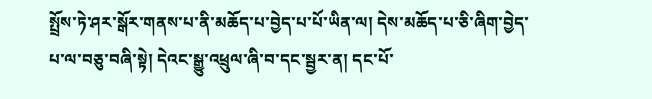སྤྲོས་ཏེ་ཤར་སྒོར་གནས་པ་ནི་མཆོད་པ་བྱེད་པ་པོ་ཡིན་ལ། དེས་མཆོད་པ་ཅི་ཞིག་བྱེད་པ་ལ་བཅུ་བཞི་སྟེ། དེའང་སྒྱུ་འཕྲུལ་ཞི་བ་དང་སྦྱར་ན། དང་པོ་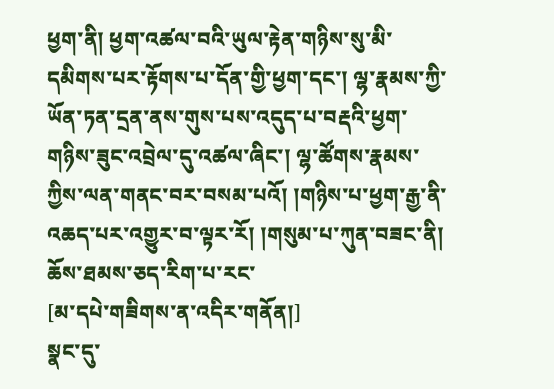ཕྱག་ནི། ཕྱག་འཚལ་བའི་ཡུལ་རྟེན་གཉིས་སུ་མི་དམིགས་པར་རྟོགས་པ་དོན་གྱི་ཕྱག་དང་། ལྷ་རྣམས་ཀྱི་ཡོན་ཏན་དྲན་ནས་གུས་པས་འདུད་པ་བརྡའི་ཕྱག་གཉིས་ཟུང་འབྲེལ་དུ་འཚལ་ཞིང་། ལྷ་ཚོགས་རྣམས་ཀྱིས་ལན་གནང་བར་བསམ་པའོ། །གཉིས་པ་ཕྱག་རྒྱ་ནི་འཆད་པར་འགྱུར་བ་ལྟར་རོ། །གསུམ་པ་ཀུན་བཟང་ནི། ཆོས་ཐམས་ཅད་རིག་པ་རང་
[མ་དཔེ་གཟིགས་ན་འདིར་གནོན།]
སྣང་དུ་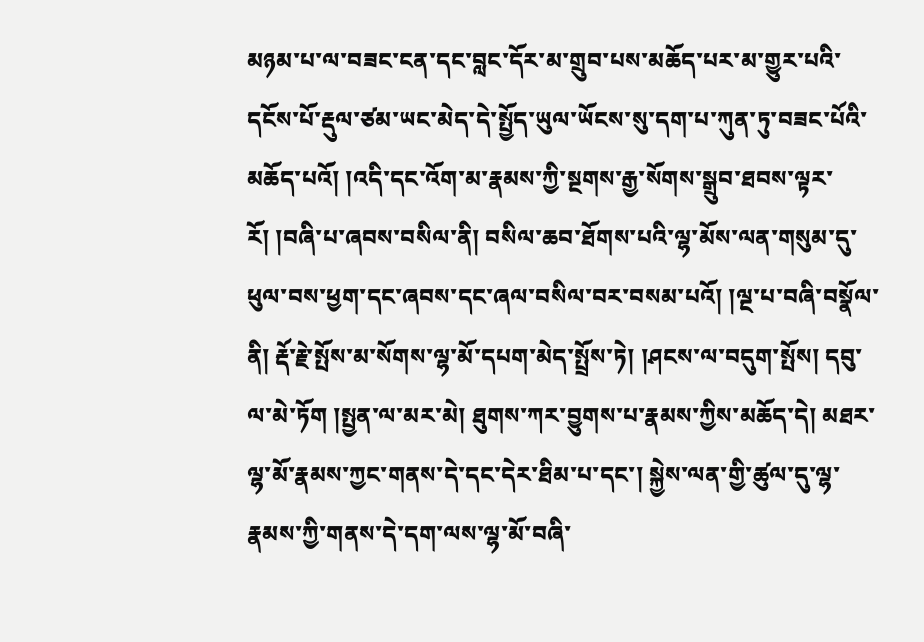མཉམ་པ་ལ་བཟང་ངན་དང་བླང་དོར་མ་གྲུབ་པས་མཆོད་པར་མ་གྱུར་པའི་དངོས་པོ་རྡུལ་ཙམ་ཡང་མེད་དེ་སྤྱོད་ཡུལ་ཡོངས་སུ་དག་པ་ཀུན་ཏུ་བཟང་པོའི་མཆོད་པའོ། །འདི་དང་འོག་མ་རྣམས་ཀྱི་སྔགས་རྒྱ་སོགས་སྒྲུབ་ཐབས་ལྟར་རོ། །བཞི་པ་ཞབས་བསིལ་ནི། བསིལ་ཆབ་ཐོགས་པའི་ལྷ་མོས་ལན་གསུམ་དུ་ཕུལ་བས་ཕྱག་དང་ཞབས་དང་ཞལ་བསིལ་བར་བསམ་པའོ། །ལྔ་པ་བཞི་བསྣོལ་ནི། རྡོ་རྗེ་སྤོས་མ་སོགས་ལྷ་མོ་དཔག་མེད་སྤྲོས་ཏེ། །ཤངས་ལ་བདུག་སྤོས། དབུ་ལ་མེ་ཏོག །སྤྱན་ལ་མར་མེ། ཐུགས་ཀར་བྱུགས་པ་རྣམས་ཀྱིས་མཆོད་དེ། མཐར་ལྷ་མོ་རྣམས་ཀྱང་གནས་དེ་དང་དེར་ཐིམ་པ་དང་། སྐྱེས་ལན་གྱི་ཚུལ་དུ་ལྷ་རྣམས་ཀྱི་གནས་དེ་དག་ལས་ལྷ་མོ་བཞི་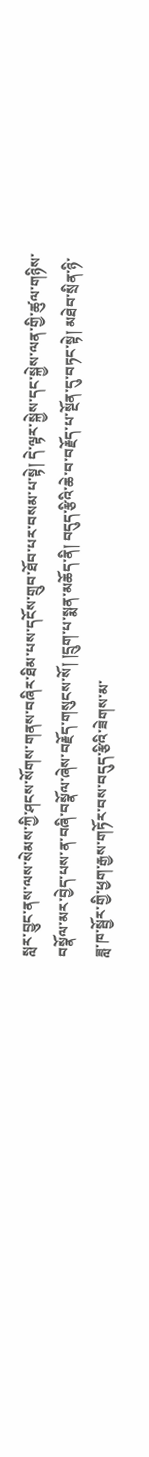སླར་བྱུང་ནས་ལས་སེམས་ཀྱི་ཤངས་སོགས་གནས་བཞིར་ཐིམ་པས་དངོས་གྲུབ་ཐོབ་པར་བསམ་པ་སྟེ། དེ་ལྟར་སྐྱེས་དང་སྐྱེས་ལན་གྱི་ཚུལ་གཉིས་བསྣོལ་མར་བྱེད་པས་ན་བཞི་བསྣོལ་ཞེས་བརྗོད་གསུངས་སོ། །དྲུག་པ་སྨན་མཆོད་ནི། བདུད་རྩིའི་ཆེ་བ་བརྗོད་པ་སྔོན་དུ་བཏང་སྟེ། མཐེབ་སྲིན་ཉི་ཟླ་ཁ་སྦྱོར་གྱི་ཕྱག་རྒྱས་གཏོར་བས་བདུད་རྩིའི་ཟེགས་མ་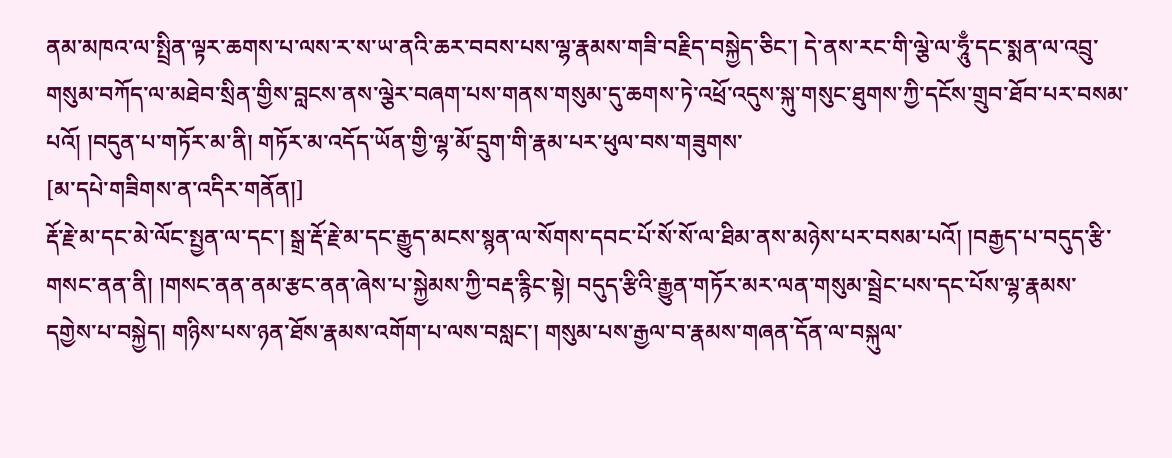ནམ་མཁའ་ལ་སྤྲིན་ལྟར་ཆགས་པ་ལས་ར་ས་ཡ་ནའི་ཆར་བབས་པས་ལྷ་རྣམས་གཟི་བརྗིད་བསྐྱེད་ཅིང་། དེ་ནས་རང་གི་ལྕེ་ལ་ཧཱུྃ་དང་སྨན་ལ་འབྲུ་གསུམ་བཀོད་ལ་མཐེབ་སྲིན་གྱིས་བླངས་ནས་ལྕེར་བཞག་པས་གནས་གསུམ་དུ་ཆགས་ཏེ་འཕྲོ་འདུས་སྐུ་གསུང་ཐུགས་ཀྱི་དངོས་གྲུབ་ཐོབ་པར་བསམ་པའོ། །བདུན་པ་གཏོར་མ་ནི། གཏོར་མ་འདོད་ཡོན་གྱི་ལྷ་མོ་དྲུག་གི་རྣམ་པར་ཕུལ་བས་གཟུགས་
[མ་དཔེ་གཟིགས་ན་འདིར་གནོན།]
རྡོ་རྗེ་མ་དང་མེ་ལོང་སྤྱན་ལ་དང་། སྒྲ་རྡོ་རྗེ་མ་དང་རྒྱུད་མངས་སྙན་ལ་སོགས་དབང་པོ་སོ་སོ་ལ་ཐིམ་ནས་མཉེས་པར་བསམ་པའོ། །བརྒྱད་པ་བདུད་རྩི་གསང་ནན་ནི། །གསང་ནན་ནམ་རྩང་ནན་ཞེས་པ་སྐྱེམས་ཀྱི་བརྡ་རྙིང་སྟེ། བདུད་རྩིའི་རྒྱུན་གཏོར་མར་ལན་གསུམ་སྦྲེང་པས་དང་པོས་ལྷ་རྣམས་དགྱེས་པ་བསྐྱེད། གཉིས་པས་ཉན་ཐོས་རྣམས་འགོག་པ་ལས་བསླང་། གསུམ་པས་རྒྱལ་བ་རྣམས་གཞན་དོན་ལ་བསྐུལ་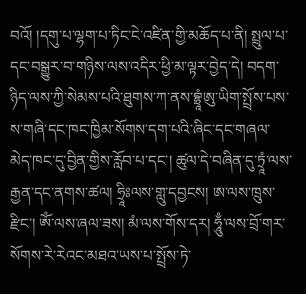བའོ། །དགུ་པ་ལྷག་པ་ཏིང་ངེ་འཛིན་གྱི་མཆོད་པ་ནི། སྤྲུལ་པ་དང་བསྒྱུར་བ་གཉིས་ལས་འདིར་ཕྱི་མ་ལྟར་བྱེད་དེ། བདག་ཉིད་ལས་ཀྱི་སེམས་པའི་ཐུགས་ཀ་ནས་བྷྲཱཾཨུ་ཡིག་སྤྲོས་པས་ས་གཞི་དང་ཁང་ཁྱིམ་སོགས་དག་པའི་ཞིང་དང་གཞལ་མེད་ཁང་དུ་བྱིན་གྱིས་རློབ་པ་དང་། ཚུལ་དེ་བཞིན་དུ་ཏྲཱཾ་ལས་རྒྱན་དང་ནགས་ཚལ། ཧྲཱིཿལས་གླུ་དབྱངས། ཨ་ལས་ཁྲུས་རྫིང་། ༀ་ལས་ཞལ་ཟས། མཾ་ལས་གོས་དར། ཧཱུྃ་ལས་བྲོ་གར་སོགས་རེ་རེའང་མཐའ་ཡས་པ་སྤྲོས་ཏེ་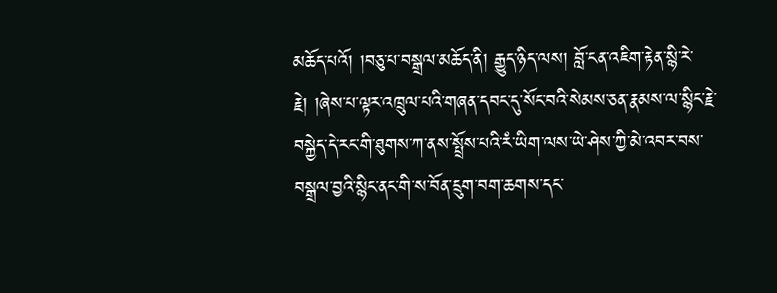མཆོད་པའོ། །བཅུ་པ་བསྒྲལ་མཆོད་ནི། རྒྱུད་ཉིད་ལས། བློ་ངན་འཇིག་རྟེན་སྙི་རེ་རྗེ། །ཞེས་པ་ལྟར་འཁྲུལ་པའི་གཞན་དབང་དུ་སོང་བའི་སེམས་ཅན་རྣམས་ལ་སྙིང་རྗེ་བསྐྱེད་དེ་རང་གི་ཐུགས་ཀ་ནས་སྤྲོས་པའི་རཾ་ཡིག་ལས་ཡེ་ཤེས་ཀྱི་མེ་འབར་བས་བསྒྲལ་བྱའི་སྙིང་ནང་གི་ས་བོན་དྲུག་བག་ཆགས་དང་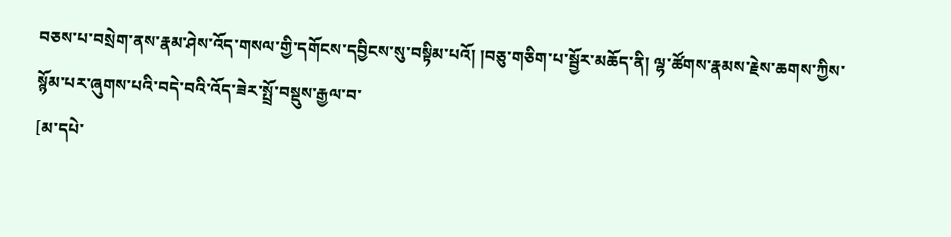བཅས་པ་བསྲེག་ནས་རྣམ་ཤེས་འོད་གསལ་གྱི་དགོངས་དབྱིངས་སུ་བསྟིམ་པའོ། །བཅུ་གཅིག་པ་སྦྱོར་མཆོད་ནི། ལྷ་ཚོགས་རྣམས་རྗེས་ཆགས་ཀྱིས་སྙོམ་པར་ཞུགས་པའི་བདེ་བའི་འོད་ཟེར་སྤྲོ་བསྡུས་རྒྱལ་བ་
[མ་དཔེ་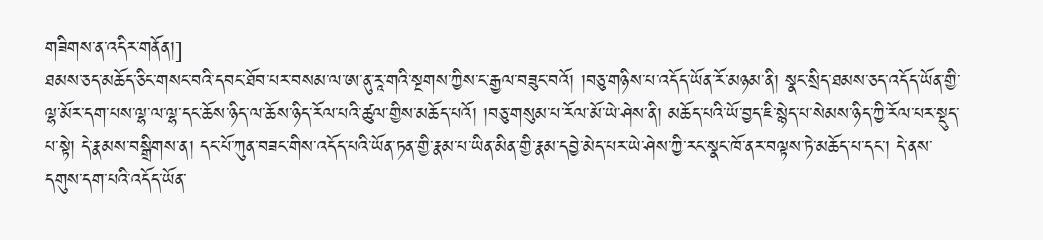གཟིགས་ན་འདིར་གནོན།]
ཐམས་ཅད་མཆོད་ཅིང་གསང་བའི་དབང་ཐོབ་པར་བསམ་ལ་ཨ་ནུ་རཱ་གའི་སྔགས་ཀྱིས་ང་རྒྱལ་བཟུང་བའོ། །བཅུ་གཉིས་པ་འདོད་ཡོན་རོ་མཉམ་ནི། སྣང་སྲིད་ཐམས་ཅད་འདོད་ཡོན་གྱི་ལྷ་མོར་དག་པས་ལྷ་ལ་ལྷ་དང་ཆོས་ཉིད་ལ་ཆོས་ཉིད་རོལ་པའི་ཚུལ་གྱིས་མཆོད་པའོ། །བཅུ་གསུམ་པ་རོལ་མོ་ཡེ་ཤེས་ནི། མཆོད་པའི་ཡོ་བྱད་ཇི་སྙེད་པ་སེམས་ཉིད་ཀྱི་རོལ་པར་སྡུད་པ་སྟེ། དེ་རྣམས་བསྒྲིགས་ན། དང་པོ་ཀུན་བཟང་གིས་འདོད་པའི་ཡོན་ཏན་གྱི་རྣམ་པ་ཡིན་མིན་གྱི་རྣམ་དབྱེ་མེད་པར་ཡེ་ཤེས་ཀྱི་རང་སྣང་ཁོ་ནར་བལྟས་ཏེ་མཆོད་པ་དང་། དེ་ནས་དགུས་དག་པའི་འདོད་ཡོན་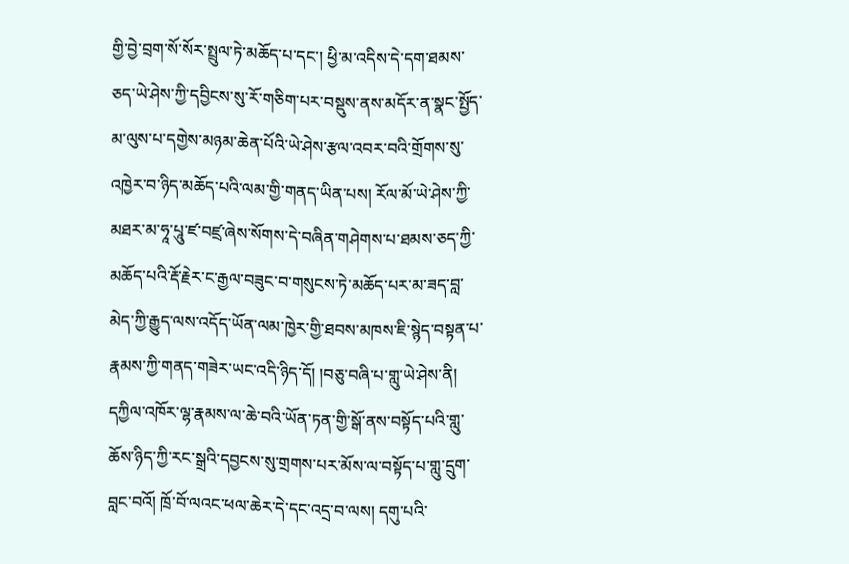གྱི་བྱེ་བྲག་སོ་སོར་སྤྲུལ་ཏེ་མཆོད་པ་དང་། ཕྱི་མ་འདིས་དེ་དག་ཐམས་ཅད་ཡེ་ཤེས་ཀྱི་དབྱིངས་སུ་རོ་གཅིག་པར་བསྡུས་ནས་མདོར་ན་སྣང་སྤྱོད་མ་ལུས་པ་དགྱེས་མཉམ་ཆེན་པོའི་ཡེ་ཤེས་རྩལ་འབར་བའི་གྲོགས་སུ་འཁྱེར་བ་ཉིད་མཆོད་པའི་ལམ་གྱི་གནད་ཡིན་པས། རོལ་མོ་ཡེ་ཤེས་ཀྱི་མཐར་མ་ཧཱ་པཱུ་ཛ་བཛྲ་ཞེས་སོགས་དེ་བཞིན་གཤེགས་པ་ཐམས་ཅད་ཀྱི་མཆོད་པའི་རྡོ་རྗེར་ང་རྒྱལ་བཟུང་བ་གསུངས་ཏེ་མཆོད་པར་མ་ཟད་བླ་མེད་ཀྱི་རྒྱུད་ལས་འདོད་ཡོན་ལམ་ཁྱེར་གྱི་ཐབས་མཁས་ཇི་སྙེད་བསྟན་པ་རྣམས་ཀྱི་གནད་གཟེར་ཡང་འདི་ཉིད་དོ། །བཅུ་བཞི་པ་གླུ་ཡེ་ཤེས་ནི། དཀྱིལ་འཁོར་ལྷ་རྣམས་ལ་ཆེ་བའི་ཡོན་ཏན་གྱི་སྒོ་ནས་བསྟོད་པའི་གླུ་ཆོས་ཉིད་ཀྱི་རང་སྒྲའི་དབྱངས་སུ་གྲགས་པར་མོས་ལ་བསྟོད་པ་གླུ་དྲུག་བླང་བའོ། ཁྲོ་བོ་ལའང་ཕལ་ཆེར་དེ་དང་འདྲ་བ་ལས། དགུ་པའི་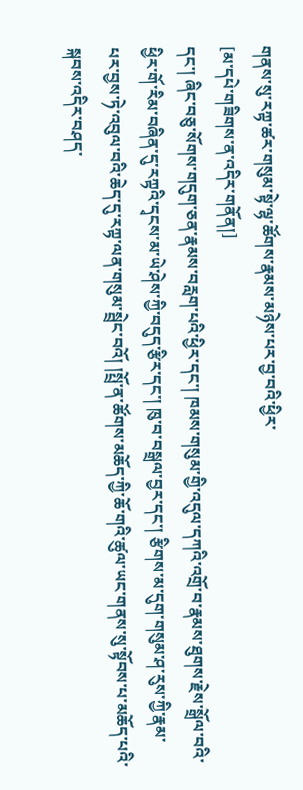གནས་སུ་རཀྟ་ཚར་གསུམ་སྟེ་ལྷ་ཚོགས་རྣམས་མཉེས་པར་བྱ་བའི་ཕྱིར་
[མ་དཔེ་གཟིགས་ན་འདིར་གནོན།]
དང་། ཞིང་བཅུ་སོགས་གདུག་ཅན་རྣམས་བརླག་པའི་ཕྱིར་དང་། ཁམས་གསུམ་གྱི་འདུལ་དཀའི་འགྲོ་བ་རྣམས་ཐུགས་རྗེས་སྒྲོལ་བའི་ཕྱིར་གོ་རིམ་བཞིན་དུ་རཀྟའི་དྭངས་མ་ཡེ་ཤེས་ཀྱི་བདུད་རྩིར་དང་། ཁུ་བ་བསྒྲལ་བྱར་དང་། རྩིགས་མ་དུག་གསུམ་ཤ་རུས་ཀྱི་རྣམ་པར་བྱས་ཏེ་འབུལ་བའི་ཆེད་དུ་རཀྟ་ལན་གསུམ་སྦྲེང་བའོ། །སྤྲོ་ན་ཚོགས་མཆོད་ཀྱི་ཆོ་གའི་ཚུལ་ཡང་གནས་སུ་སྟོབས་པ་མཆོད་པའི་སྐབས་འདིར་བཤད་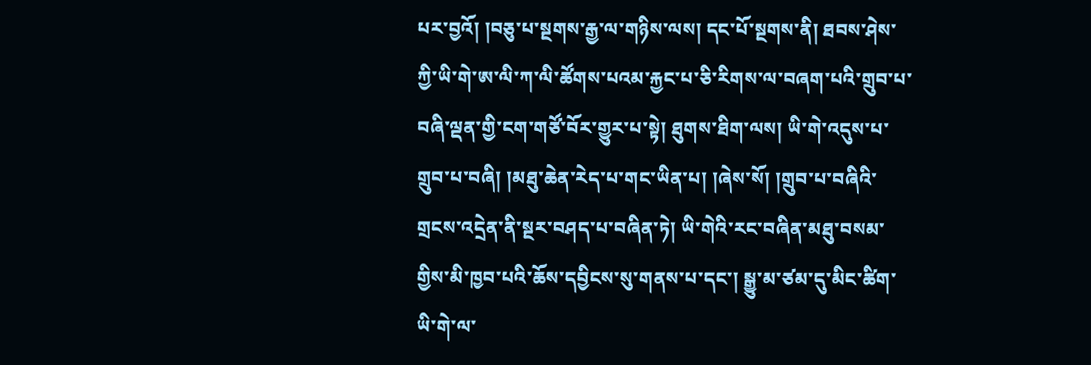པར་བྱའོ། །བཅུ་པ་སྔགས་རྒྱ་ལ་གཉིས་ལས། དང་པོ་སྔགས་ནི། ཐབས་ཤེས་ཀྱི་ཡི་གེ་ཨ་ལི་ཀ་ལི་ཚོགས་པའམ་རྐྱང་པ་ཅི་རིགས་ལ་བཞག་པའི་གྲུབ་པ་བཞི་ལྡན་གྱི་ངག་གཙོ་བོར་གྱུར་པ་སྟེ། ཐུགས་ཐིག་ལས། ཡི་གེ་འདུས་པ་གྲུབ་པ་བཞི། །མཐུ་ཆེན་རེད་པ་གང་ཡིན་པ། །ཞེས་སོ། །གྲུབ་པ་བཞིའི་གྲངས་འདྲེན་ནི་སྔར་བཤད་པ་བཞིན་ཏེ། ཡི་གེའི་རང་བཞིན་མཐུ་བསམ་གྱིས་མི་ཁྱབ་པའི་ཆོས་དབྱིངས་སུ་གནས་པ་དང་། སྒྱུ་མ་ཙམ་དུ་མིང་ཚིག་ཡི་གེ་ལ་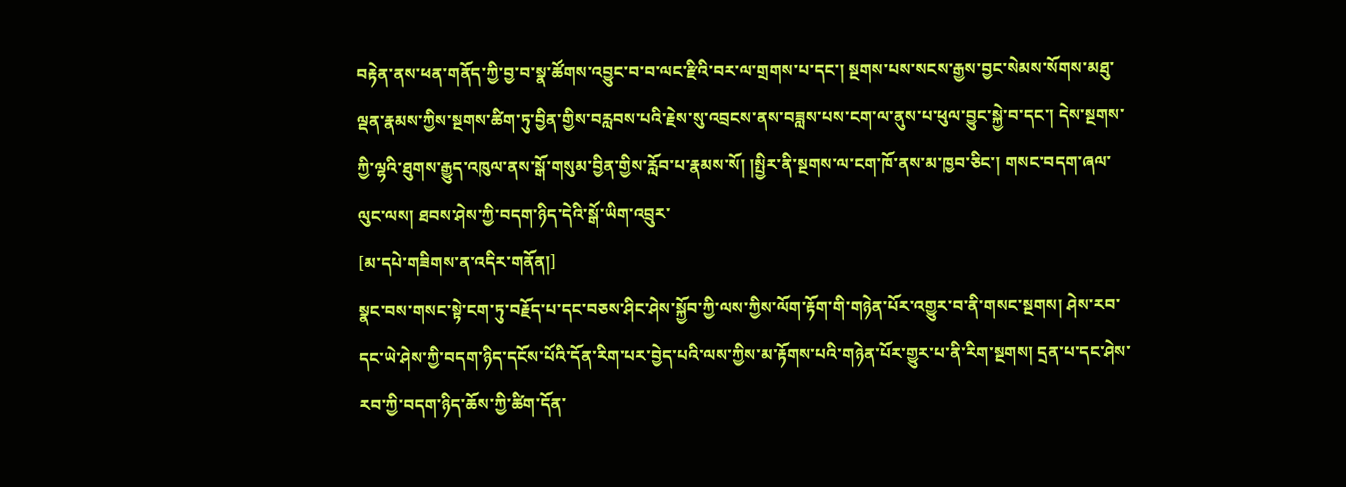བརྟེན་ནས་ཕན་གནོད་ཀྱི་བྱ་བ་སྣ་ཚོགས་འབྱུང་བ་བ་ལང་རྫིའི་བར་ལ་གྲགས་པ་དང་། སྔགས་པས་སངས་རྒྱས་བྱང་སེམས་སོགས་མཐུ་ལྡན་རྣམས་ཀྱིས་སྔགས་ཚིག་ཏུ་བྱིན་གྱིས་བརླབས་པའི་རྗེས་སུ་འབྲངས་ནས་བཟླས་པས་ངག་ལ་ནུས་པ་ཕུལ་བྱུང་སྐྱེ་བ་དང་། དེས་སྔགས་ཀྱི་ལྷའི་ཐུགས་རྒྱུད་འཁུལ་ནས་སྒོ་གསུམ་བྱིན་གྱིས་རློབ་པ་རྣམས་སོ། །སྤྱིར་ནི་སྔགས་ལ་ངག་ཁོ་ནས་མ་ཁྱབ་ཅིང་། གསང་བདག་ཞལ་ལུང་ལས། ཐབས་ཤེས་ཀྱི་བདག་ཉིད་དེའི་སྒོ་ཡིག་འབྲུར་
[མ་དཔེ་གཟིགས་ན་འདིར་གནོན།]
སྣང་བས་གསང་སྟེ་ངག་ཏུ་བརྗོད་པ་དང་བཅས་ཤིང་ཤེས་སྐྱོབ་ཀྱི་ལས་ཀྱིས་ལོག་རྟོག་གི་གཉེན་པོར་འགྱུར་བ་ནི་གསང་སྔགས། ཤེས་རབ་དང་ཡེ་ཤེས་ཀྱི་བདག་ཉིད་དངོས་པོའི་དོན་རིག་པར་བྱེད་པའི་ལས་ཀྱིས་མ་རྟོགས་པའི་གཉེན་པོར་གྱུར་པ་ནི་རིག་སྔགས། དྲན་པ་དང་ཤེས་རབ་ཀྱི་བདག་ཉིད་ཆོས་ཀྱི་ཚིག་དོན་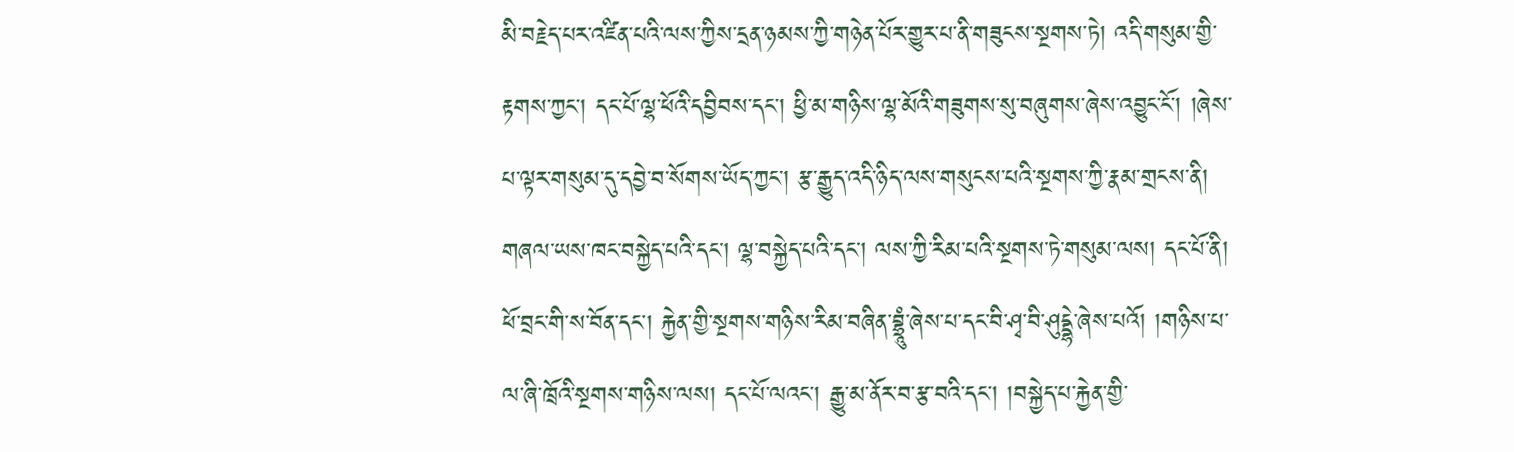མི་བརྗེད་པར་འཛིན་པའི་ལས་ཀྱིས་དྲན་ཉམས་ཀྱི་གཉེན་པོར་གྱུར་པ་ནི་གཟུངས་སྔགས་ཏེ། འདི་གསུམ་གྱི་རྟགས་ཀྱང་། དང་པོ་ལྷ་ཕོའི་དབྱིབས་དང་། ཕྱི་མ་གཉིས་ལྷ་མོའི་གཟུགས་སུ་བཞུགས་ཞེས་འབྱུང་ངོ་། །ཞེས་པ་ལྟར་གསུམ་དུ་དབྱེ་བ་སོགས་ཡོད་ཀྱང་། རྩ་རྒྱུད་འདི་ཉིད་ལས་གསུངས་པའི་སྔགས་ཀྱི་རྣམ་གྲངས་ནི། གཞལ་ཡས་ཁང་བསྐྱེད་པའི་དང་། ལྷ་བསྐྱེད་པའི་དང་། ལས་ཀྱི་རིམ་པའི་སྔགས་ཏེ་གསུམ་ལས། དང་པོ་ནི། ཕོ་བྲང་གི་ས་བོན་དང་། རྐྱེན་གྱི་སྔགས་གཉིས་རིམ་བཞིན་བྷྲཱུཾ་ཞེས་པ་དང་བི་ཤྭ་བི་ཤུདྡྷེ་ཞེས་པའོ། །གཉིས་པ་ལ་ཞི་ཁྲོའི་སྔགས་གཉིས་ལས། དང་པོ་ལའང་། རྒྱུ་མ་ནོར་བ་རྩ་བའི་དང་། །བསྐྱེད་པ་རྐྱེན་གྱི་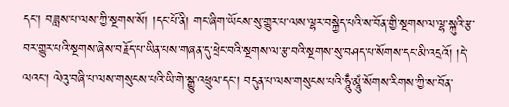དང་། བཟླས་པ་ལས་ཀྱི་སྔགས་སོ། །དང་པོ་ནི། གང་ཞིག་ཡོངས་སུ་གྱུར་པ་ལས་ལྷར་བསྐྱེད་པའི་ས་བོན་གྱི་སྔགས་ལ་ལྷ་སྐུའི་རྩ་བར་གྱུར་པའི་སྔགས་ཞེས་བརྗོད་པ་ཡིན་པས་གཞན་དུ་ཕྲེང་བའི་སྔགས་ལ་རྩ་བའི་སྔགས་སུ་བཤད་པ་སོགས་དང་མི་འདྲའོ། །དེ་ལའང་། ལེའུ་བཞི་པ་ལས་གསུངས་པའི་ཡི་གེ་སྒྱུ་འཕྲུལ་དང་། བདུན་པ་ལས་གསུངས་པའི་ཧཱུྃ་མཱུཾ་སོགས་རིགས་ཀྱི་ས་བོན་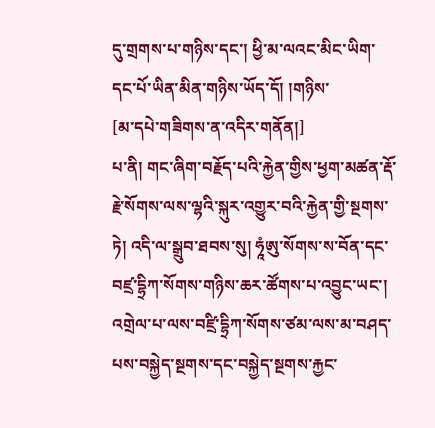དུ་གྲགས་པ་གཉིས་དང་། ཕྱི་མ་ལའང་མིང་ཡིག་དང་པོ་ཡིན་མིན་གཉིས་ཡོད་དོ། །གཉིས་
[མ་དཔེ་གཟིགས་ན་འདིར་གནོན།]
པ་ནི། གང་ཞིག་བརྗོད་པའི་རྐྱེན་གྱིས་ཕྱག་མཚན་རྡོ་རྗེ་སོགས་ལས་ལྷའི་སྐུར་འགྱུར་བའི་རྐྱེན་གྱི་སྔགས་ཏེ། འདི་ལ་སྒྲུབ་ཐབས་སུ། ཧཱཾཨུ་སོགས་ས་བོན་དང་བཛྲ་དྷྲིཀ་སོགས་གཉིས་ཆར་ཚོགས་པ་འབྱུང་ཡང་། འགྲེལ་པ་ལས་བཛྲི་དྷྲིཀ་སོགས་ཙམ་ལས་མ་བཤད་པས་བསྐྱེད་སྔགས་དང་བསྐྱེད་སྔགས་རྐྱང་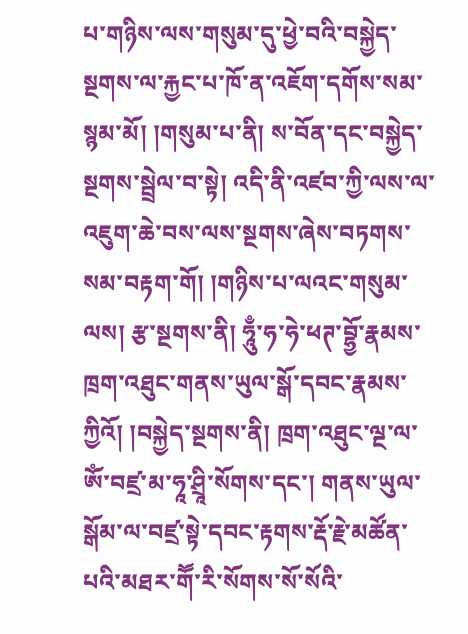པ་གཉིས་ལས་གསུམ་དུ་ཕྱེ་བའི་བསྐྱེད་སྔགས་ལ་རྐྱང་པ་ཁོ་ན་འཇོག་དགོས་སམ་སྙམ་མོ། །གསུམ་པ་ནི། ས་བོན་དང་བསྐྱེད་སྔགས་སྦྲེལ་བ་སྟེ། འདི་ནི་འཛབ་ཀྱི་ལས་ལ་འཇུག་ཆེ་བས་ལས་སྔགས་ཞེས་བཏགས་སམ་བརྟག་གོ། །གཉིས་པ་ལའང་གསུམ་ལས། རྩ་སྔགས་ནི། ཧཱུྃ་ཧ་ཧེ་ཕཊ་བྷྱོ་རྣམས་ཁྲག་འཐུང་གནས་ཡུལ་སྒོ་དབང་རྣམས་ཀྱིའོ། །བསྐྱེད་སྔགས་ནི། ཁྲག་འཐུང་ལྔ་ལ་ༀ་བཛྲ་མ་ཧཱ་ཤྲཱི་སོགས་དང་། གནས་ཡུལ་སྒོམ་ལ་བཛྲ་སྟེ་དབང་རྟགས་རྡོ་རྗེ་མཚོན་པའི་མཐར་གཽ་རི་སོགས་སོ་སོའི་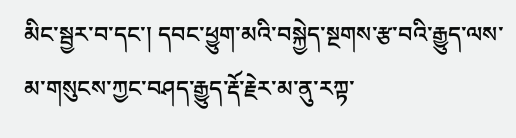མིང་སྦྱར་བ་དང་། དབང་ཕྱུག་མའི་བསྐྱེད་སྔགས་རྩ་བའི་རྒྱུད་ལས་མ་གསུངས་ཀྱང་བཤད་རྒྱུད་རྡོ་རྗེར་མ་ནུ་རཀྟ་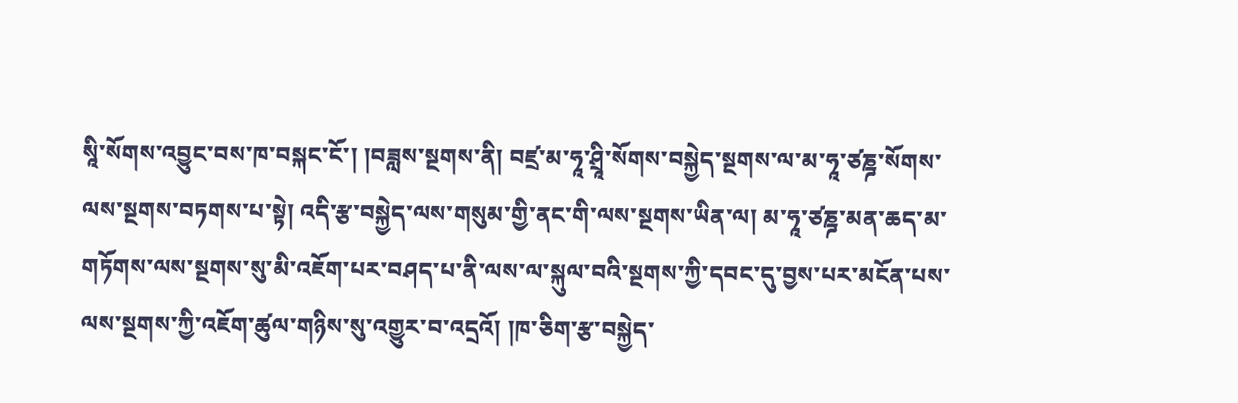སཱི་སོགས་འབྱུང་བས་ཁ་བསྐང་ངོ་། །བཟླས་སྔགས་ནི། བཛྲ་མ་ཧཱ་ཤྲཱི་སོགས་བསྐྱེད་སྔགས་ལ་མ་ཧཱ་ཙཎྜ་སོགས་ལས་སྔགས་བཏགས་པ་སྟེ། འདི་རྩ་བསྐྱེད་ལས་གསུམ་གྱི་ནང་གི་ལས་སྔགས་ཡིན་ལ། མ་ཧཱ་ཙཎྜ་མན་ཆད་མ་གཏོགས་ལས་སྔགས་སུ་མི་འཇོག་པར་བཤད་པ་ནི་ལས་ལ་སྐུལ་བའི་སྔགས་ཀྱི་དབང་དུ་བྱས་པར་མངོན་པས་ལས་སྔགས་ཀྱི་འཇོག་ཚུལ་གཉིས་སུ་འགྱུར་བ་འདྲའོ། །ཁ་ཅིག་རྩ་བསྐྱེད་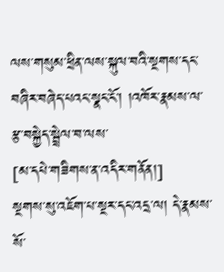ལས་གསུམ་ཕྲིན་ལས་སྐུལ་བའི་སྔགས་དང་བཞིར་བཞེད་པའང་སྣང་ངོ་། །འཁོར་རྣམས་ལ་རྩ་བསྐྱེད་སྦྲེལ་བ་ལས་
[མ་དཔེ་གཟིགས་ན་འདིར་གནོན།]
སྔགས་སུ་འཇོག་པ་སྔར་དང་འདྲ་ལ། དེ་རྣམས་སོ་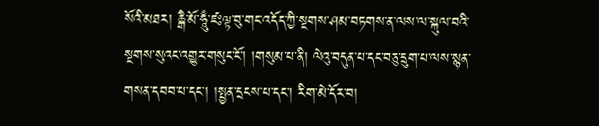སོའི་མཐར། ཆྒཻ་མོ་ཧཱུྃ་ཛཿལྟ་བུ་གང་འདོད་ཀྱི་སྔགས་ཤམ་བཏགས་ན་ལས་ལ་སྐུལ་བའི་སྔགས་སུའང་འགྱུར་གསུང་ངོ་། །གསུམ་པ་ནི། ལེའུ་བདུན་པ་དང་བཅུ་དྲུག་པ་ལས་སྙན་གསན་དབབ་པ་དང་། །སྤྱན་དྲངས་པ་དང་། རིག་མེ་དོར་བ།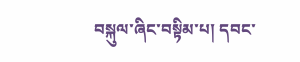བསྐུལ་ཞིང་བསྟིམ་པ། དབང་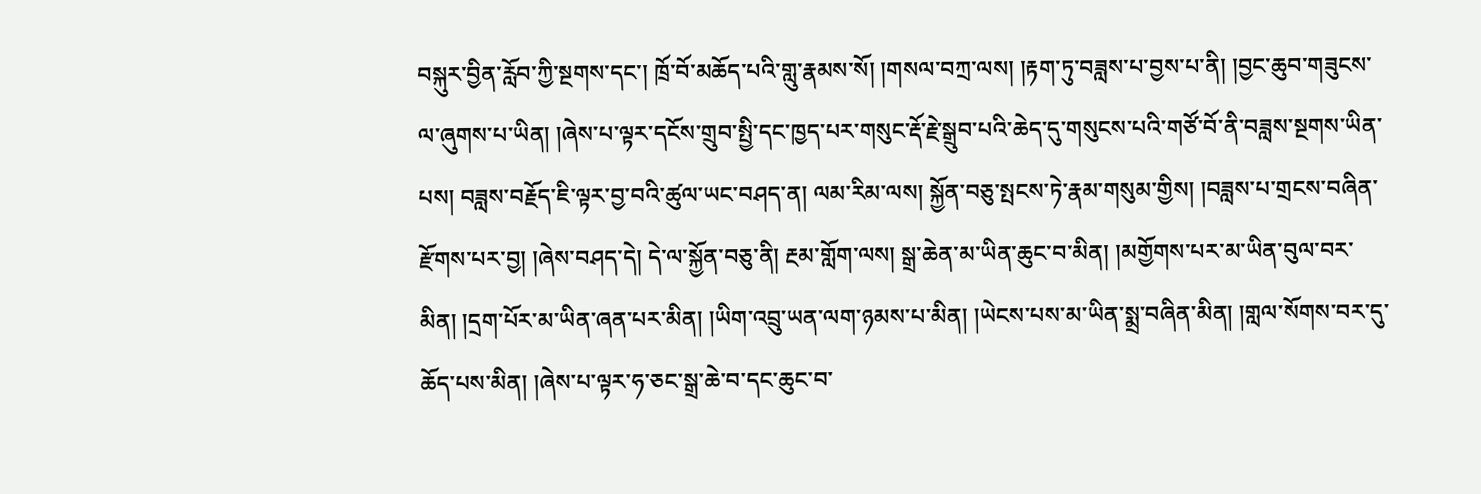བསྐུར་བྱིན་རློབ་ཀྱི་སྔགས་དང་། ཁྲོ་བོ་མཆོད་པའི་གླུ་རྣམས་སོ། །གསལ་བཀྲ་ལས། །རྟག་ཏུ་བཟླས་པ་བྱས་པ་ནི། །བྱང་ཆུབ་གཟུངས་ལ་ཞུགས་པ་ཡིན། །ཞེས་པ་ལྟར་དངོས་གྲུབ་སྤྱི་དང་ཁྱད་པར་གསུང་རྡོ་རྗེ་སྒྲུབ་པའི་ཆེད་དུ་གསུངས་པའི་གཙོ་བོ་ནི་བཟླས་སྔགས་ཡིན་པས། བཟླས་བརྗོད་ཇི་ལྟར་བྱ་བའི་ཚུལ་ཡང་བཤད་ན། ལམ་རིམ་ལས། སྐྱོན་བཅུ་སྤངས་ཏེ་རྣམ་གསུམ་གྱིས། །བཟླས་པ་གྲངས་བཞིན་རྫོགས་པར་བྱ། །ཞེས་བཤད་དེ། དེ་ལ་སྐྱོན་བཅུ་ནི། རྔམ་གློག་ལས། སྒྲ་ཆེན་མ་ཡིན་ཆུང་བ་མིན། །མགྱོགས་པར་མ་ཡིན་བུལ་བར་མིན། །དྲག་པོར་མ་ཡིན་ཞན་པར་མིན། །ཡིག་འབྲུ་ཡན་ལག་ཉམས་པ་མིན། །ཡེངས་པས་མ་ཡིན་སྨྲ་བཞིན་མིན། །གླལ་སོགས་བར་དུ་ཆོད་པས་མིན། །ཞེས་པ་ལྟར་ཧ་ཅང་སྒྲ་ཆེ་བ་དང་ཆུང་བ་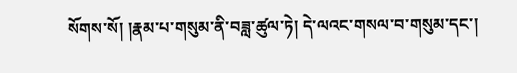སོགས་སོ། །རྣམ་པ་གསུམ་ནི་བཟླ་ཚུལ་ཏེ། དེ་ལའང་གསལ་བ་གསུམ་དང་།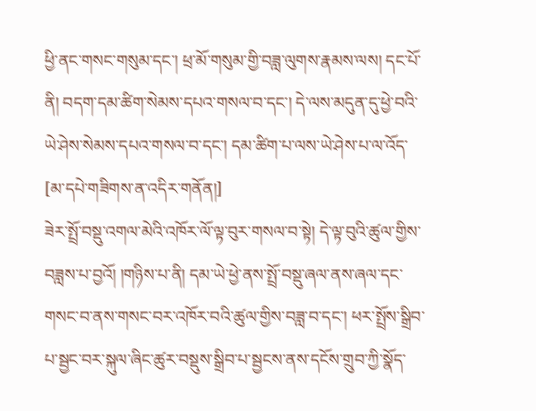ཕྱི་ནང་གསང་གསུམ་དང་། ཕྲ་མོ་གསུམ་གྱི་བཟླ་ལུགས་རྣམས་ལས། དང་པོ་ནི། བདག་དམ་ཚིག་སེམས་དཔའ་གསལ་བ་དང་། དེ་ལས་མདུན་དུ་ཕྱེ་བའི་ཡེ་ཤེས་སེམས་དཔའ་གསལ་བ་དང་། དམ་ཚིག་པ་ལས་ཡེ་ཤེས་པ་ལ་འོད་
[མ་དཔེ་གཟིགས་ན་འདིར་གནོན།]
ཟེར་སྤྲོ་བསྡུ་འགལ་མེའི་འཁོར་ལོ་ལྟ་བུར་གསལ་བ་སྟེ། དེ་ལྟ་བུའི་ཚུལ་གྱིས་བཟླས་པ་བྱའོ། །གཉིས་པ་ནི། དམ་ཡེ་ཕྱེ་ནས་སྤྲོ་བསྡུ་ཞལ་ནས་ཞལ་དང་གསང་བ་ནས་གསང་བར་འཁོར་བའི་ཚུལ་གྱིས་བཟླ་བ་དང་། ཕར་སྤྲོས་སྒྲིབ་པ་སྦྱང་བར་སྐུལ་ཞིང་ཚུར་བསྡུས་སྒྲིབ་པ་སྦྱངས་ནས་དངོས་གྲུབ་ཀྱི་སྣོད་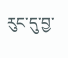རུང་དུ་བྱ་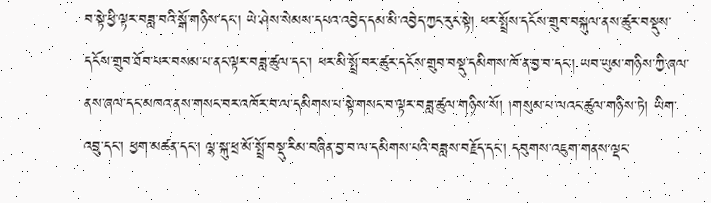བ་སྟེ་ཕྱི་ལྟར་བཟླ་བའི་སྒོ་གཉིས་དང་། ཡེ་ཤེས་སེམས་དཔའ་འབྱེད་དམ་མི་འབྱེད་ཀྱང་རུང་སྟེ། ཕར་སྤྲོས་དངོས་གྲུབ་བསྐུལ་ནས་ཚུར་བསྡུས་དངོས་གྲུབ་ཐོབ་པར་བསམ་པ་ནང་ལྟར་བཟླ་ཚུལ་དང་། ཕར་མི་སྤྲོ་བར་ཚུར་དངོས་གྲུབ་བསྡུ་དམིགས་ཁོ་ན་བྱ་བ་དང་། ཡབ་ཡུམ་གཉིས་ཀྱི་ཞལ་ནས་ཞལ་དང་མཁའ་ནས་གསང་བར་འཁོར་བ་ལ་དམིགས་པ་སྟེ་གསང་བ་ལྟར་བཟླ་ཚུལ་གཉིས་སོ། །གསུམ་པ་ལའང་ཚུལ་གཉིས་ཏེ། ཡིག་འབྲུ་དང་། ཕྱག་མཚན་དང་། ལྷ་སྐུ་ཕྲ་མོ་སྤྲོ་བསྡུ་རིམ་བཞིན་བྱ་བ་ལ་དམིགས་པའི་བཟླས་བརྗོད་དང་། དབུགས་འཇུག་གནས་ལྡང་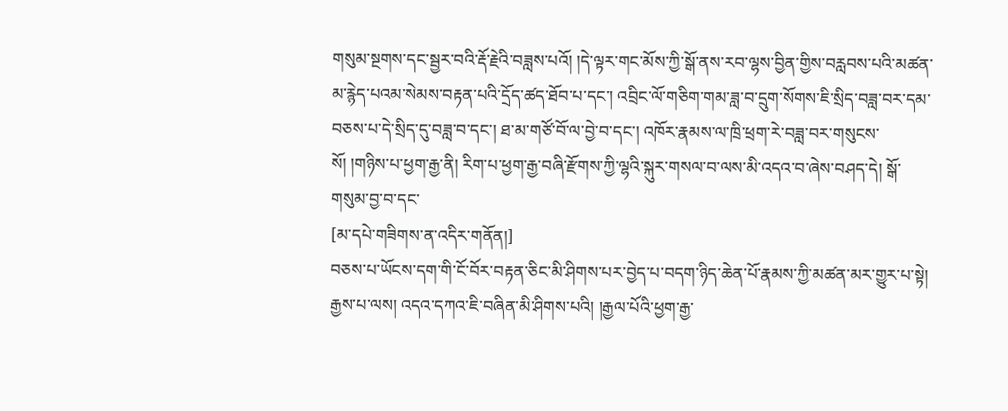གསུམ་སྔགས་དང་སྦྱར་བའི་རྡོ་རྗེའི་བཟླས་པའོ། །དེ་ལྟར་གང་མོས་ཀྱི་སྒོ་ནས་རབ་ལྷས་བྱིན་གྱིས་བརླབས་པའི་མཚན་མ་རྙེད་པའམ་སེམས་བརྟན་པའི་དྲོད་ཚད་ཐོབ་པ་དང་། འབྲིང་ལོ་གཅིག་གམ་ཟླ་བ་དྲུག་སོགས་ཇི་སྲིད་བཟླ་བར་དམ་བཅས་པ་དེ་སྲིད་དུ་བཟླ་བ་དང་། ཐ་མ་གཙོ་བོ་ལ་བྱེ་བ་དང་། འཁོར་རྣམས་ལ་ཁྲི་ཕྲག་རེ་བཟླ་བར་གསུངས་སོ། །གཉིས་པ་ཕྱག་རྒྱ་ནི། རིག་པ་ཕྱག་རྒྱ་བཞི་རྫོགས་ཀྱི་ལྷའི་སྐུར་གསལ་བ་ལས་མི་འདའ་བ་ཞེས་བཤད་དེ། སྒོ་གསུམ་བྱ་བ་དང་
[མ་དཔེ་གཟིགས་ན་འདིར་གནོན།]
བཅས་པ་ཡོངས་དག་གི་ངོ་བོར་བརྟན་ཅིང་མི་ཤིགས་པར་བྱེད་པ་བདག་ཉིད་ཆེན་པོ་རྣམས་ཀྱི་མཚན་མར་གྱུར་པ་སྟེ། རྒྱས་པ་ལས། འདའ་དཀའ་ཇི་བཞིན་མི་ཤིགས་པའི། །རྒྱལ་པོའི་ཕྱག་རྒྱ་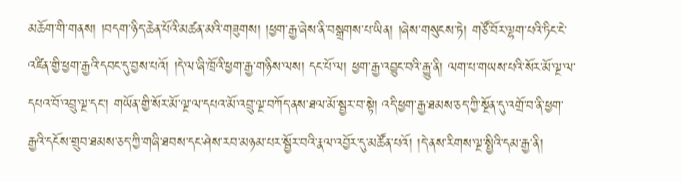མཆོག་གི་གནས། །བདག་ཉིད་ཆེན་པོའི་མཚན་མའི་གཟུགས། །ཕྱག་རྒྱ་ཞེས་ནི་བསྒྲགས་པ་ཡིན། །ཞེས་གསུངས་ཏེ། གཙོ་བོར་ལྷག་པའི་ཏིང་ངེ་འཛིན་གྱི་ཕྱག་རྒྱའི་དབང་དུ་བྱས་པའོ། །དེ་ལ་ཞི་ཁྲོའི་ཕྱག་རྒྱ་གཉིས་ལས། དང་པོ་ལ། ཕྱག་རྒྱ་འབྱུང་བའི་རྒྱུ་ནི། ལག་པ་གཡས་པའི་སོར་མོ་ལྔ་ལ་དཔའ་བོ་འབྲུ་ལྔ་དང་། གཡོན་གྱི་སོར་མོ་ལྔ་ལ་དཔའ་མོ་འབྲུ་ལྔ་བཀོད་ནས་ཐལ་མོ་སྦྱར་བ་སྟེ། འདི་ཕྱག་རྒྱ་ཐམས་ཅད་ཀྱི་སྔོན་དུ་འགྲོ་བ་ནི་ཕྱག་རྒྱའི་དངོས་གྲུབ་ཐམས་ཅད་ཀྱི་གཞི་ཐབས་དང་ཤེས་རབ་མཉམ་པར་སྦྱོར་བའི་རྣལ་འབྱོར་དུ་མཚོན་པའོ། །དེ་ནས་རིགས་ལྔ་སྤྱིའི་དམ་རྒྱ་ནི།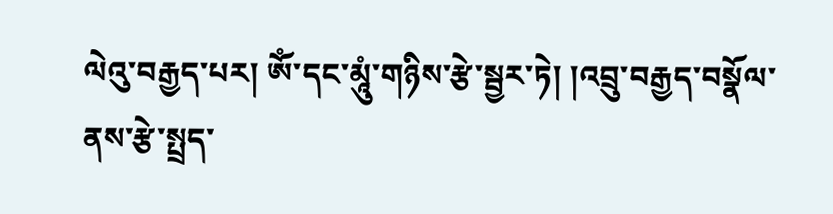ལེའུ་བརྒྱད་པར། ༀ་དང་མཱུཾ་གཉིས་རྩེ་སྦྱར་ཏེ། །འབྲུ་བརྒྱད་བསྣོལ་ནས་རྩེ་སྤྲད་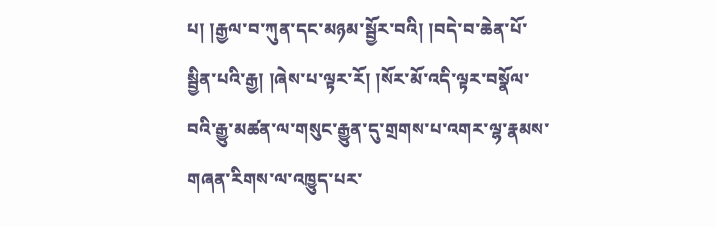པ། །རྒྱལ་བ་ཀུན་དང་མཉམ་སྦྱོར་བའི། །བདེ་བ་ཆེན་པོ་སྦྱིན་པའི་རྒྱ། །ཞེས་པ་ལྟར་རོ། །སོར་མོ་འདི་ལྟར་བསྣོལ་བའི་རྒྱུ་མཚན་ལ་གསུང་རྒྱུན་དུ་གྲགས་པ་འགར་ལྷ་རྣམས་གཞན་རིགས་ལ་འཁྱུད་པར་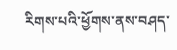རིགས་པའི་ཕྱོགས་ནས་བཤད་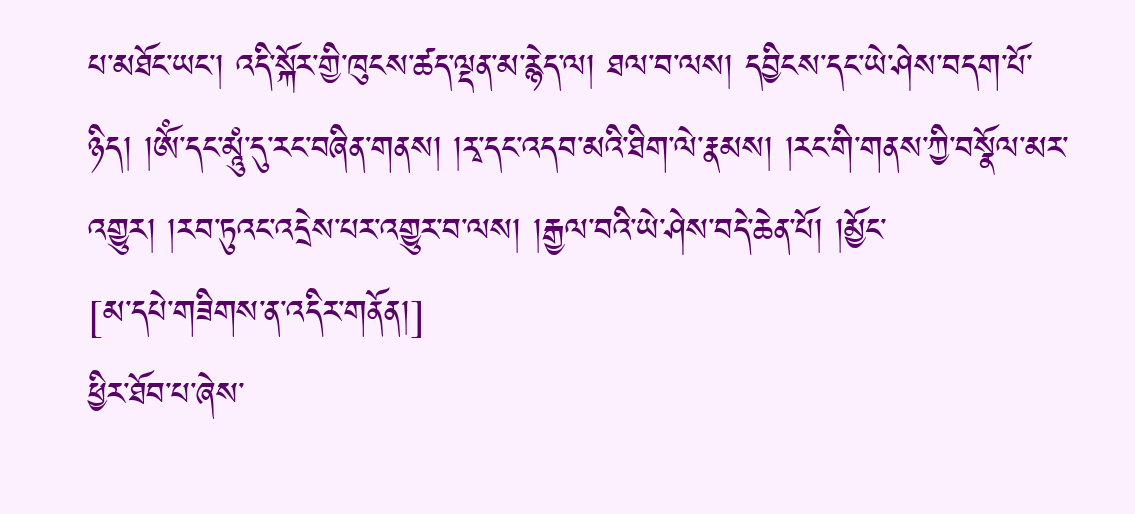པ་མཐོང་ཡང་། འདི་སྐོར་གྱི་ཁུངས་ཚད་ལྡན་མ་རྙེད་ལ། ཐལ་བ་ལས། དབྱིངས་དང་ཡེ་ཤེས་བདག་པོ་ཉིད། །ༀ་དང་མཱུཾ་དུ་རང་བཞིན་གནས། །རྭ་དང་འདབ་མའི་ཐིག་ལེ་རྣམས། །རང་གི་གནས་ཀྱི་བསྣོལ་མར་འགྱུར། །རབ་ཏུའང་འདྲེས་པར་འགྱུར་བ་ལས། །རྒྱལ་བའི་ཡེ་ཤེས་བདེ་ཆེན་པོ། །མྱོང་
[མ་དཔེ་གཟིགས་ན་འདིར་གནོན།]
ཕྱིར་ཐོབ་པ་ཞེས་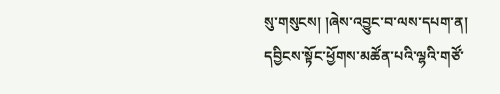སུ་གསུངས། །ཞེས་འབྱུང་བ་ལས་དཔག་ན། དབྱིངས་སྟོང་ཕྱོགས་མཚོན་པའི་ལྷའི་གཙོ་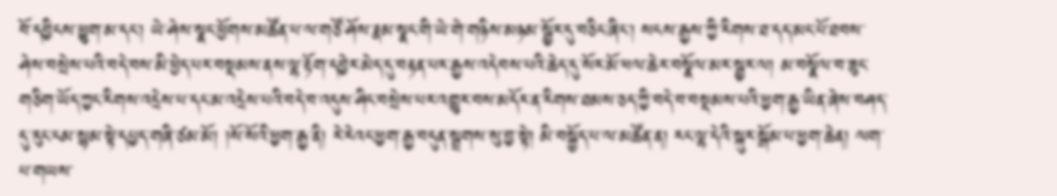བོ་དབྱིངས་ཕྱུག་མ་དང་། ཡེ་ཤེས་སྣང་ཕྱོགས་མཚོན་པ་ལ་གཙོ་ཤོས་རྣམ་སྣང་གི་ཡེ་གེ་གཉིས་མཉམ་སྦྱོར་དུ་བཅིང་ཞིང་། སངས་རྒྱས་ཀྱི་རིགས་ཐ་དད་མང་པོ་ཐབས་ཤེས་བསྲེས་པའི་བདེ་བས་མི་ཕྱེད་པར་བསྡམས་ནས་ལྷ་རྟོག་དབྱེར་མེད་དུ་བརྟན་པར་རྒྱས་འདེབས་པའི་ཆེད་དུ་སོར་མོ་ཕལ་ཆེར་བསྣོལ་མར་སྦྱར་ལ། མ་བསྣོལ་བ་ཟུང་གཅིག་ཡོད་ཀྱང་རིགས་འདྲེས་པ་དང་མ་འདྲེས་པའི་བདེ་བ་འདུས་ཤིང་བསྲེས་པར་འགྱུར་བས་མདོར་ན་རིགས་ཐམས་ཅད་ཀྱི་བདེ་བ་བསྡམས་པའི་ཕྱག་རྒྱ་ཡིན་ཞེས་བཤད་དུ་རུང་ངམ་སྙམ་སྟེ་དཔྱད་གཞི་ཙམ་མོ། །སོ་སོའི་ཕྱག་རྒྱ་ནི། རེ་རེའང་ཕྱག་རྒྱ་བདུན་སྦྲགས་སུ་བྱ་སྟེ། མི་བསྐྱོད་པ་ལ་མཚོན་ན། རང་ལྷ་དེའི་སྐུར་སྒོམ་པ་ཕྱག་ཆེན། ལག་པ་གཡས་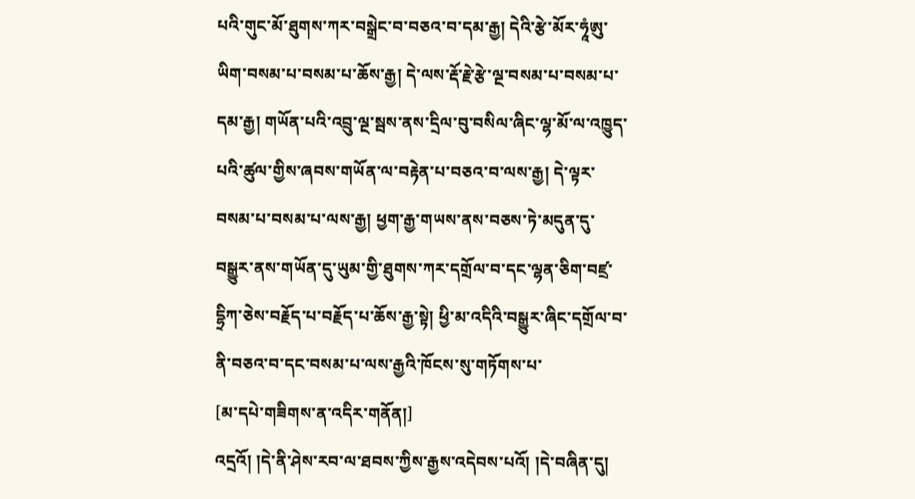པའི་གུང་མོ་ཐུགས་ཀར་བསྒྲེང་བ་བཅའ་བ་དམ་རྒྱ། དེའི་རྩེ་མོར་ཧཱཾཨུ་ཡིག་བསམ་པ་བསམ་པ་ཆོས་རྒྱ། དེ་ལས་རྡོ་རྗེ་རྩེ་ལྔ་བསམ་པ་བསམ་པ་དམ་རྒྱ། གཡོན་པའི་འབྲུ་ལྔ་སྦས་ནས་དྲིལ་བུ་བསིལ་ཞིང་ལྷ་མོ་ལ་འཁྱུད་པའི་ཚུལ་གྱིས་ཞབས་གཡོན་ལ་བརྟེན་པ་བཅའ་བ་ལས་རྒྱ། དེ་ལྟར་བསམ་པ་བསམ་པ་ལས་རྒྱ། ཕྱག་རྒྱ་གཡས་ནས་བཅས་ཏེ་མདུན་དུ་བསྒྱུར་ནས་གཡོན་དུ་ཡུམ་གྱི་ཐུགས་ཀར་དགྲོལ་བ་དང་ལྷན་ཅིག་བཛྲ་དྷྲིཀ་ཅེས་བརྗོད་པ་བརྗོད་པ་ཆོས་རྒྱ་སྟེ། ཕྱི་མ་འདིའི་བསྒྱུར་ཞིང་དགྲོལ་བ་ནི་བཅའ་བ་དང་བསམ་པ་ལས་རྒྱའི་ཁོངས་སུ་གཏོགས་པ་
[མ་དཔེ་གཟིགས་ན་འདིར་གནོན།]
འདྲའོ། །དེ་ནི་ཤེས་རབ་ལ་ཐབས་ཀྱིས་རྒྱས་འདེབས་པའོ། །དེ་བཞིན་དུ།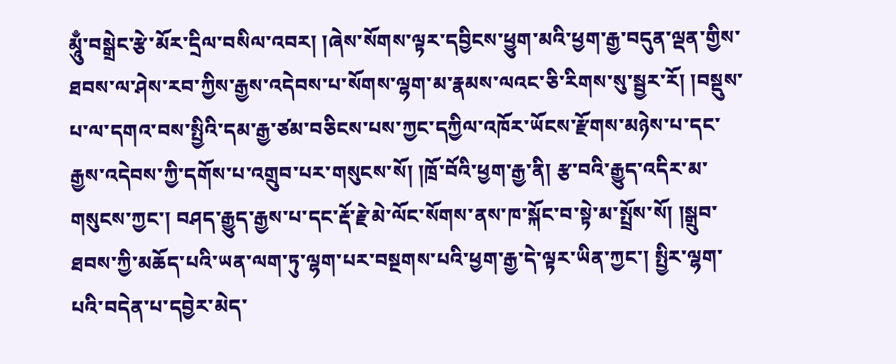མཱུྃ་བསྒྲེང་རྩེ་མོར་དྲིལ་བསིལ་འབར། །ཞེས་སོགས་ལྟར་དབྱིངས་ཕྱུག་མའི་ཕྱག་རྒྱ་བདུན་ལྡན་གྱིས་ཐབས་ལ་ཤེས་རབ་ཀྱིས་རྒྱས་འདེབས་པ་སོགས་ལྷག་མ་རྣམས་ལའང་ཅི་རིགས་སུ་སྦྱར་རོ། །བསྡུས་པ་ལ་དགའ་བས་སྤྱིའི་དམ་རྒྱ་ཙམ་བཅིངས་པས་ཀྱང་དཀྱིལ་འཁོར་ཡོངས་རྫོགས་མཉེས་པ་དང་རྒྱས་འདེབས་ཀྱི་དགོས་པ་འགྲུབ་པར་གསུངས་སོ། །ཁྲོ་བོའི་ཕྱག་རྒྱ་ནི། རྩ་བའི་རྒྱུད་འདིར་མ་གསུངས་ཀྱང་། བཤད་རྒྱུད་རྒྱས་པ་དང་རྡོ་རྗེ་མེ་ལོང་སོགས་ནས་ཁ་སྐོང་བ་སྟེ་མ་སྤྲོས་སོ། །སྒྲུབ་ཐབས་ཀྱི་མཆོད་པའི་ཡན་ལག་ཏུ་ལྷག་པར་བསྔགས་པའི་ཕྱག་རྒྱ་དེ་ལྟར་ཡིན་ཀྱང་། སྤྱིར་ལྷག་པའི་བདེན་པ་དབྱེར་མེད་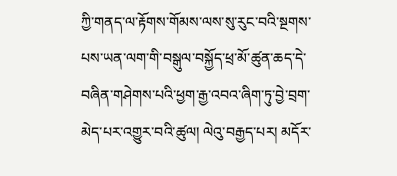ཀྱི་གནད་ལ་རྟོགས་གོམས་ལས་སུ་རུང་བའི་སྔགས་པས་ཡན་ལག་གི་བསྒུལ་བསྐྱོད་ཕྲ་མོ་ཚུན་ཆད་དེ་བཞིན་གཤེགས་པའི་ཕྱག་རྒྱ་འབའ་ཞིག་ཏུ་བྱེ་བྲག་མེད་པར་འགྱུར་བའི་ཚུལ། ལེའུ་བརྒྱད་པར། མདོར་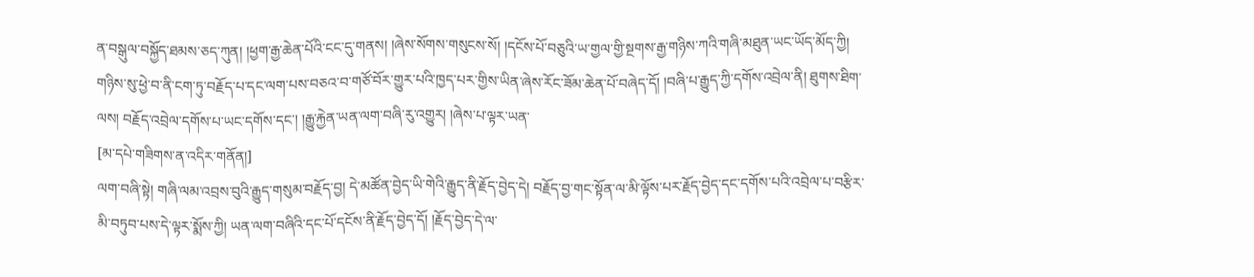ན་བསྒུལ་བསྐྱོད་ཐམས་ཅད་ཀུན། །ཕྱག་རྒྱ་ཆེན་པོའི་ངང་དུ་གནས། །ཞེས་སོགས་གསུངས་སོ། །དངོས་པོ་བཅུའི་ཡ་གྱལ་གྱི་སྔགས་རྒྱ་གཉིས་ཀའི་གཞི་མཐུན་ཡང་ཡོད་མོད་ཀྱི། གཉིས་སུ་ཕྱེ་བ་ནི་ངག་ཏུ་བརྗོད་པ་དང་ལག་པས་བཅའ་བ་གཙོ་བོར་གྱུར་པའི་ཁྱད་པར་གྱིས་ཡིན་ཞེས་རོང་ཟོམ་ཆེན་པོ་བཞེད་དོ། །བཞི་པ་རྒྱུད་ཀྱི་དགོས་འབྲེལ་ནི། ཐུགས་ཐིག་ལས། བརྗོད་འབྲེལ་དགོས་པ་ཡང་དགོས་དང་། །རྒྱུ་རྐྱེན་ཡན་ལག་བཞི་རུ་འགྱུར། །ཞེས་པ་ལྟར་ཡན་
[མ་དཔེ་གཟིགས་ན་འདིར་གནོན།]
ལག་བཞི་སྟེ། གཞི་ལམ་འབྲས་བུའི་རྒྱུད་གསུམ་བརྗོད་བྱ། དེ་མཚོན་བྱེད་ཡི་གེའི་རྒྱུད་ནི་རྗོད་བྱེད་དེ། བརྗོད་བྱ་གང་སྟོན་ལ་མི་ལྟོས་པར་རྗོད་བྱེད་དང་དགོས་པའི་འབྲེལ་པ་བརྩིར་མི་བཏུབ་པས་དེ་ལྟར་སྨོས་ཀྱི། ཡན་ལག་བཞིའི་དང་པོ་དངོས་ནི་རྗོད་བྱེད་དོ། །རྗོད་བྱེད་དེ་ལ་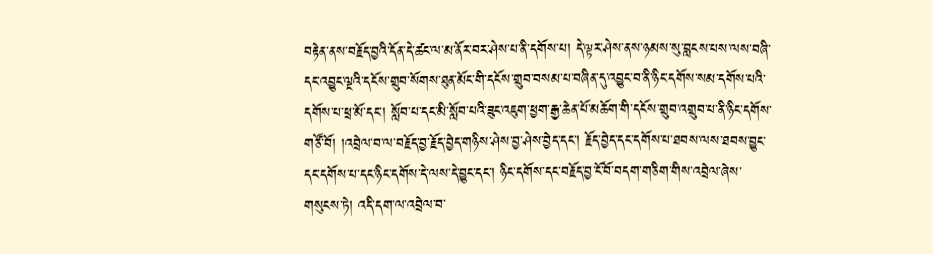བརྟེན་ནས་བརྗོད་བྱའི་དོན་དེ་ཚང་ལ་མ་ནོར་བར་ཤེས་པ་ནི་དགོས་པ། དེ་ལྟར་ཤེས་ནས་ཉམས་སུ་བླངས་པས་ལས་བཞི་དང་འབྱུང་ལྔའི་དངོས་གྲུབ་སོགས་ཐུན་མོང་གི་དངོས་གྲུབ་བསམ་པ་བཞིན་དུ་འབྱུང་བ་ནི་ཉིང་དགོས་སམ་དགོས་པའི་དགོས་པ་ཕྲ་མོ་དང་། སློབ་པ་དང་མི་སློབ་པའི་ཟུང་འཇུག་ཕྱག་རྒྱ་ཆེན་པོ་མཆོག་གི་དངོས་གྲུབ་འགྲུབ་པ་ནི་ཉིང་དགོས་གཙོ་བོ། །འབྲེལ་བ་ལ་བརྗོད་བྱ་རྗོད་བྱེད་གཉིས་ཤེས་བྱ་ཤེས་བྱེད་དང་། རྗོད་བྱེད་དང་དགོས་པ་ཐབས་ལས་ཐབས་བྱུང་དང་དགོས་པ་དང་ཉིང་དགོས་དེ་ལས་དེ་བྱུང་དང་། ཉིང་དགོས་དང་བརྗོད་བྱ་ངོ་བོ་བདག་གཅིག་གིས་འབྲེལ་ཞེས་གསུངས་ཏེ། འདི་དག་ལ་འབྲེལ་བ་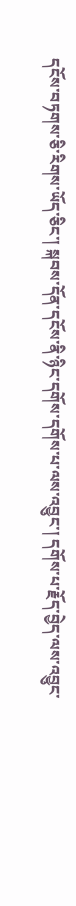དངོས་བཏགས་ཅི་རིགས་ཡོད་ཅིང་། སྐབས་དོན་དངོས་ནི་ཉིང་དགོས་དགོས་པ་ལས་འབྱུང་། དགོས་པ་རྗོད་བྱེད་ལས་འབྱུང་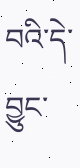བའི་དེ་བྱུང་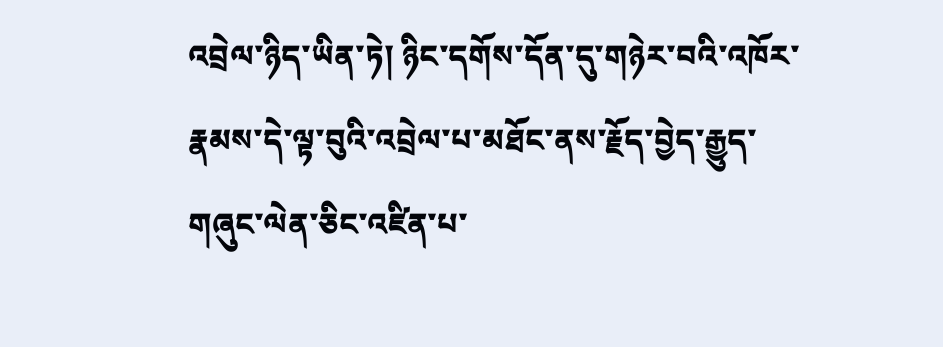འབྲེལ་ཉིད་ཡིན་ཏེ། ཉིང་དགོས་དོན་དུ་གཉེར་བའི་འཁོར་རྣམས་དེ་ལྟ་བུའི་འབྲེལ་པ་མཐོང་ནས་རྗོད་བྱེད་རྒྱུད་གཞུང་ལེན་ཅིང་འཛིན་པ་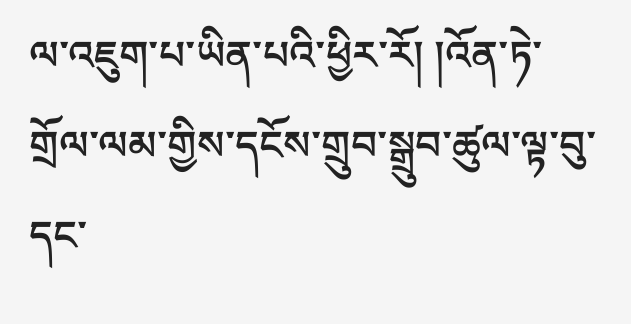ལ་འཇུག་པ་ཡིན་པའི་ཕྱིར་རོ། །འོན་ཏེ་གྲོལ་ལམ་གྱིས་དངོས་གྲུབ་སྒྲུབ་ཚུལ་ལྟ་བུ་དང་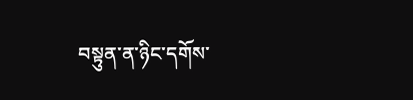བསྟུན་ན་ཉིང་དགོས་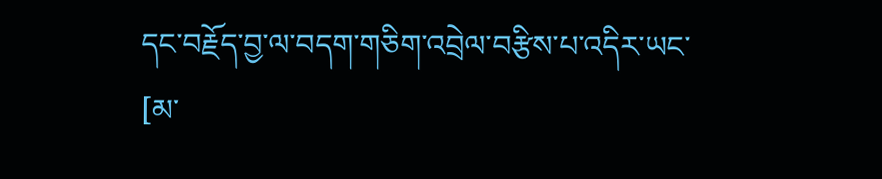དང་བརྗོད་བྱ་ལ་བདག་གཅིག་འབྲེལ་བརྩིས་པ་འདིར་ཡང་
[མ་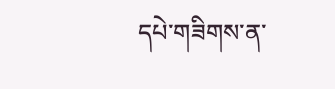དཔེ་གཟིགས་ན་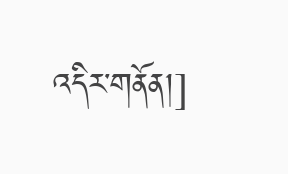འདིར་གནོན།]